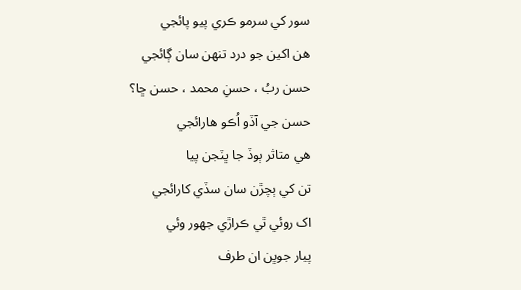سور کي سرمو ڪري پيو پائجي
هن اکين جو درد تنهن سان ڳائجي
حسن ربُ ، حسنِ محمد ، حسن ڇا؟
حسن جي آڏو اُڪو هارائجي
هي متاثر ٻوڏ جا ڀٽجن پيا
تن کي ٻچڙن سان سڏي کارائجي
اک روئي ٿي ڪراڙي جهور وئي
پيار جوڀن ان طرف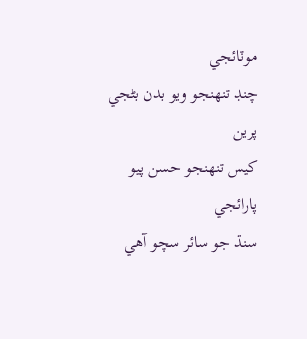موٽائجي
چنڊ تنهنجو ويو بدن بڻجي پرين
کيس تنهنجو حسن پيو پارائجي
سنڌ جو سائر سچو آهي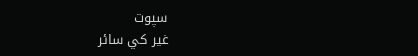سپوت
غير کي سائر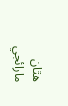هٿان مارائجي